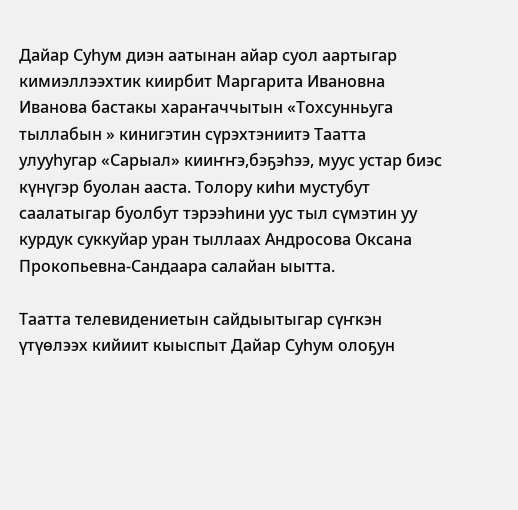Дайар Суһум диэн аатынан айар суол аартыгар кимиэллээхтик киирбит Маргарита Ивановна Иванова бастакы хараҥаччытын «Тохсунньуга тыллабын » кинигэтин сүрэхтэниитэ Таатта улууһугар «Сарыал» кииҥҥэ,бэҕэһээ, муус устар биэс күнүгэр буолан ааста. Толору киһи мустубут саалатыгар буолбут тэрээһини уус тыл сүмэтин уу курдук суккуйар уран тыллаах Андросова Оксана Прокопьевна-Сандаара салайан ыытта.

Таатта телевидениетын сайдыытыгар сүҥкэн үтүөлээх кийиит кыыспыт Дайар Суһум олоҕун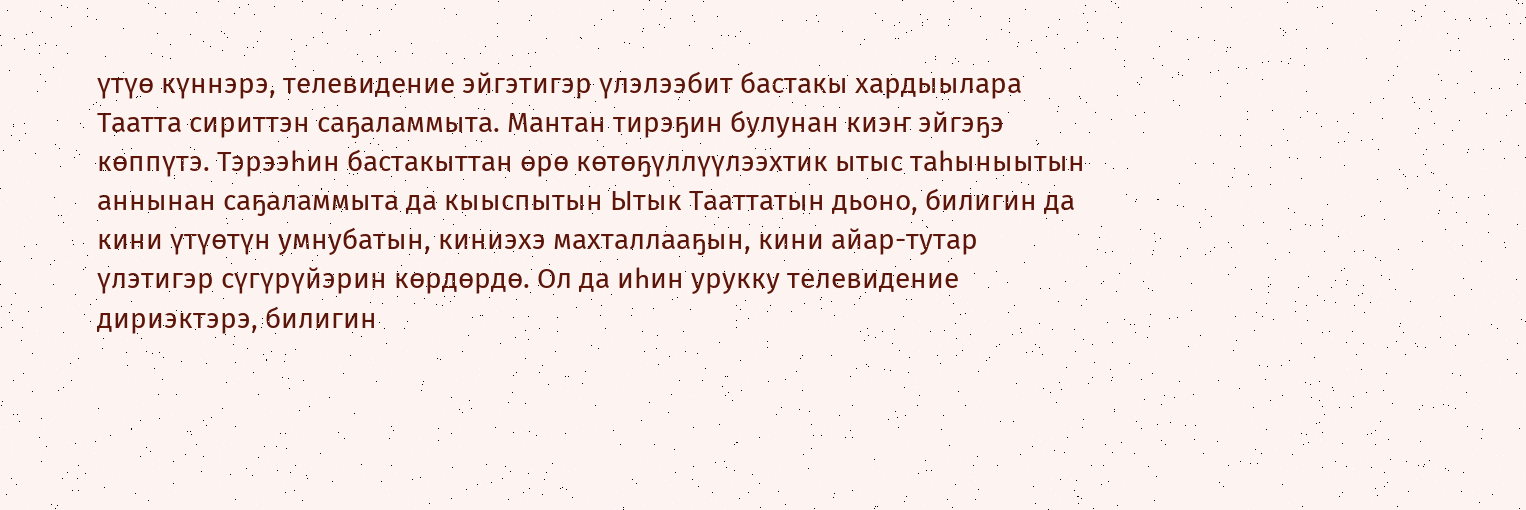үтүө күннэрэ, телевидение эйгэтигэр үлэлээбит бастакы хардыылара Таатта сириттэн саҕаламмыта. Мантан тирэҕин булунан киэҥ эйгэҕэ көппүтэ. Тэрээһин бастакыттан өрө көтөҕүллүүлээхтик ытыс таһыныытын аннынан саҕаламмыта да кыыспытын Ытык Тааттатын дьоно, билигин да кини үтүөтүн умнубатын, киниэхэ махталлааҕын, кини айар-тутар үлэтигэр сүгүрүйэрин көрдөрдө. Ол да иһин урукку телевидение дириэктэрэ, билигин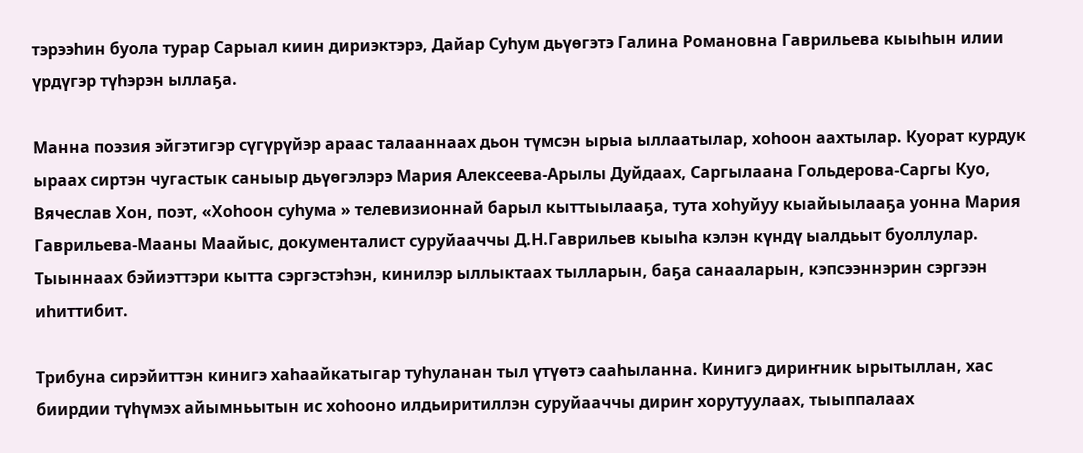тэрээһин буола турар Сарыал киин дириэктэрэ, Дайар Суһум дьүөгэтэ Галина Романовна Гаврильева кыыһын илии үрдүгэр түһэрэн ыллаҕа.

Манна поэзия эйгэтигэр сүгүрүйэр араас талааннаах дьон түмсэн ырыа ыллаатылар, хоһоон аахтылар. Куорат курдук ыраах сиртэн чугастык саныыр дьүөгэлэрэ Мария Алексеева-Арылы Дуйдаах, Саргылаана Гольдерова-Саргы Куо, Вячеслав Хон, поэт, «Хоһоон суһума » телевизионнай барыл кыттыылааҕа, тута хоһуйуу кыайыылааҕа уонна Мария Гаврильева-Мааны Маайыс, документалист суруйааччы Д.Н.Гаврильев кыыһа кэлэн күндү ыалдьыт буоллулар. Тыыннаах бэйиэттэри кытта сэргэстэһэн, кинилэр ыллыктаах тылларын, баҕа санааларын, кэпсээннэрин сэргээн иһиттибит.

Трибуна сирэйиттэн кинигэ хаһаайкатыгар туһуланан тыл үтүөтэ сааһыланна. Кинигэ дириҥник ырытыллан, хас биирдии түһүмэх айымньытын ис хоһооно илдьиритиллэн суруйааччы дириҥ хорутуулаах, тыыппалаах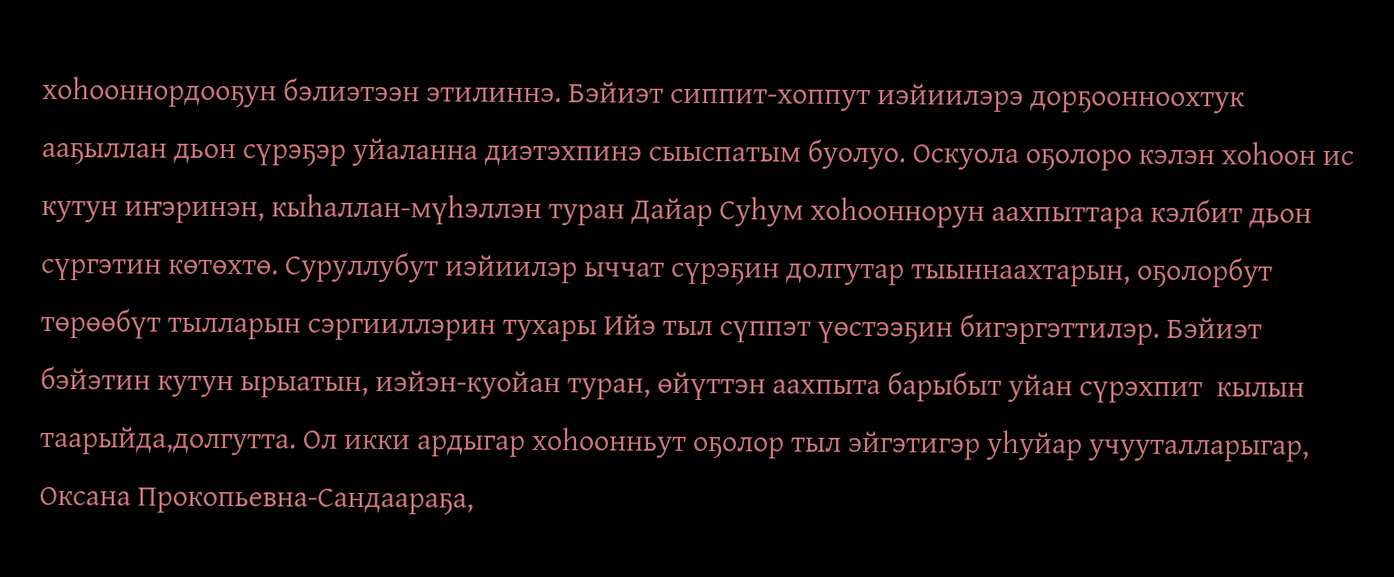хоһооннордооҕун бэлиэтээн этилиннэ. Бэйиэт сиппит-хоппут иэйиилэрэ дорҕоонноохтук ааҕыллан дьон сүрэҕэр уйаланна диэтэхпинэ сыыспатым буолуо. Оскуола оҕолоро кэлэн хоһоон ис кутун иҥэринэн, кыһаллан-мүһэллэн туран Дайар Суһум хоһооннорун аахпыттара кэлбит дьон сүргэтин көтөхтө. Суруллубут иэйиилэр ыччат сүрэҕин долгутар тыыннаахтарын, оҕолорбут төрөөбүт тылларын сэргииллэрин тухары Ийэ тыл сүппэт үөстээҕин бигэргэттилэр. Бэйиэт бэйэтин кутун ырыатын, иэйэн-куойан туран, өйүттэн аахпыта барыбыт уйан сүрэхпит  кылын таарыйда,долгутта. Ол икки ардыгар хоһоонньут оҕолор тыл эйгэтигэр уһуйар учууталларыгар, Оксана Прокопьевна-Сандаараҕа,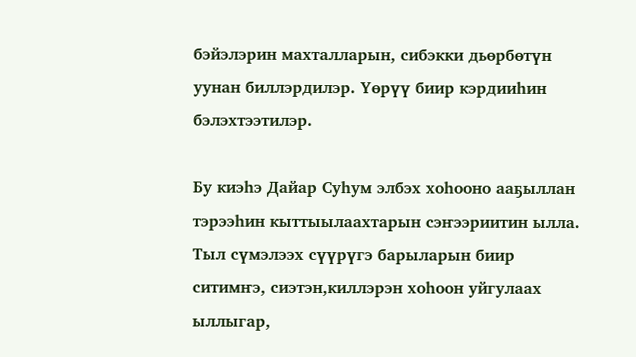бэйэлэрин махталларын, сибэкки дьөрбөтүн уунан биллэрдилэр. Үөрүү биир кэрдииһин бэлэхтээтилэр.

Бу киэһэ Дайар Суһум элбэх хоһооно ааҕыллан тэрээһин кыттыылаахтарын сэҥээриитин ылла. Тыл сүмэлээх сүүрүгэ барыларын биир ситимҥэ, сиэтэн,киллэрэн хоһоон уйгулаах ыллыгар,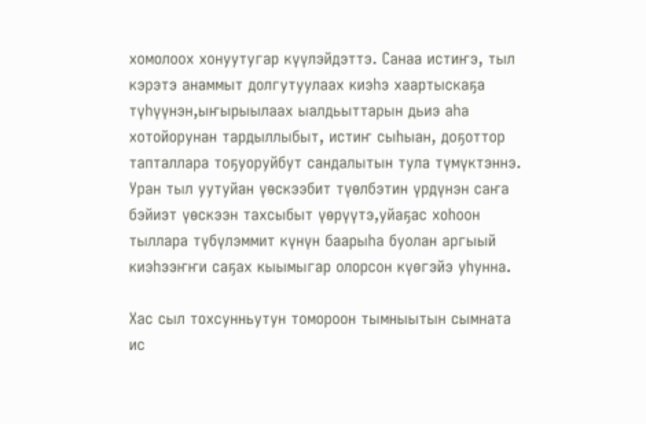хомолоох хонуутугар күүлэйдэттэ. Санаа истиҥэ, тыл кэрэтэ анаммыт долгутуулаах киэһэ хаартыскаҕа түһүүнэн,ыҥырыылаах ыалдьыттарын дьиэ аһа хотойорунан тардыллыбыт, истиҥ сыһыан, доҕоттор тапталлара тоҕуоруйбут сандалытын тула түмүктэннэ. Уран тыл уутуйан үөскээбит түөлбэтин үрдүнэн саҥа бэйиэт үөскээн тахсыбыт үөрүүтэ,уйаҕас хоһоон тыллара түбүлэммит күнүн баарыһа буолан аргыый киэһээҥҥи саҕах кыымыгар олорсон күөгэйэ уһунна.

Хас сыл тохсунньутун томороон тымныытын сымната ис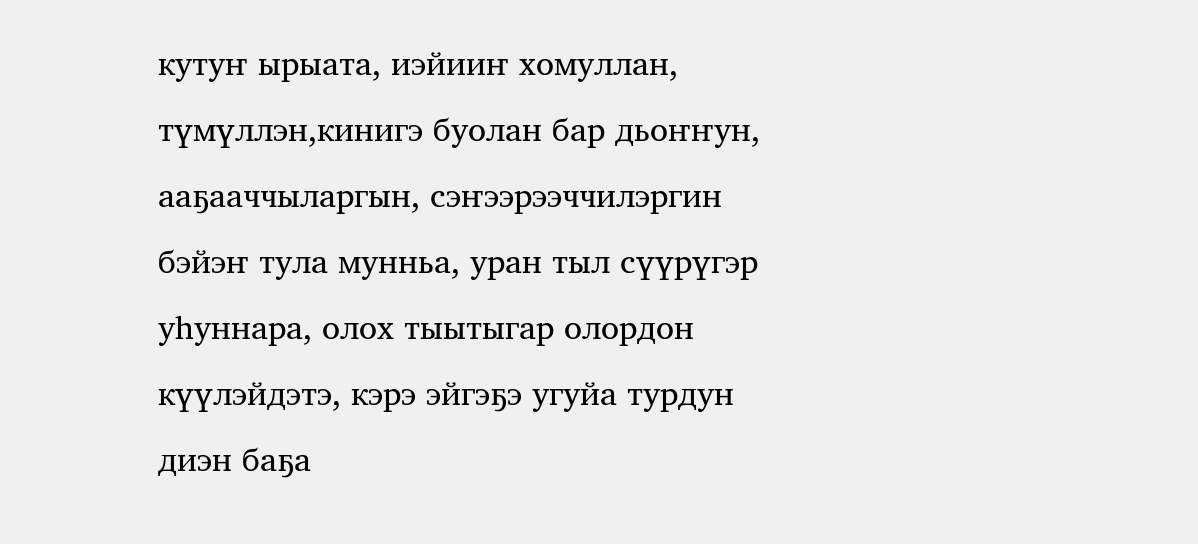кутуҥ ырыата, иэйииҥ хомуллан, түмүллэн,кинигэ буолан бар дьоҥҥун, ааҕааччыларгын, сэҥээрээччилэргин бэйэҥ тула мунньа, уран тыл сүүрүгэр уһуннара, олох тыытыгар олордон күүлэйдэтэ, кэрэ эйгэҕэ угуйа турдун диэн баҕа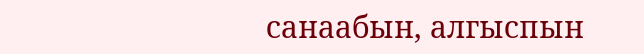санаабын, алгыспын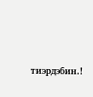тиэрдэбин.!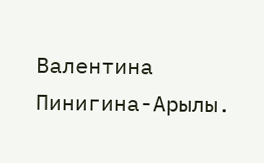Валентина Пинигина-Арылы.